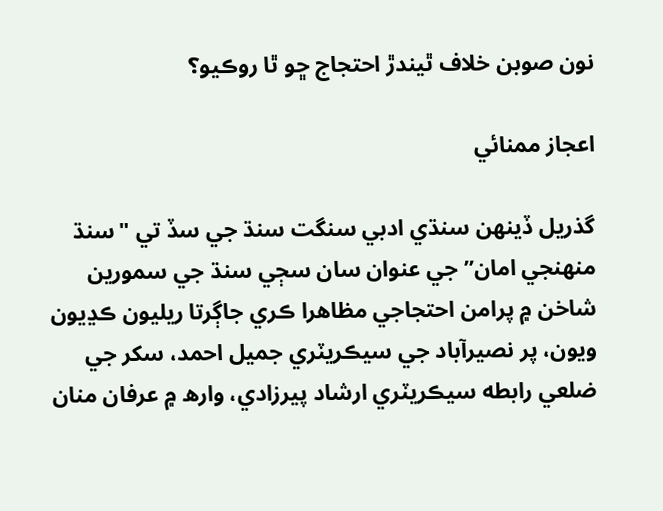نون صوبن خلاف ٿيندڙ احتجاج ڇو ٿا روڪيو؟

اعجاز ممنائي

گذريل ڏينهن سنڌي ادبي سنگت سنڌ جي سڏ تي "سنڌ منهنجي امان” جي عنوان سان سڄي سنڌ جي سمورين شاخن ۾ پرامن احتجاجي مظاهرا ڪري جاڳرتا ريليون ڪڍيون ويون، پر نصيرآباد جي سيڪريٽري جميل احمد، سکر جي ضلعي رابطه سيڪريٽري ارشاد پيرزادي، وارھ ۾ عرفان منان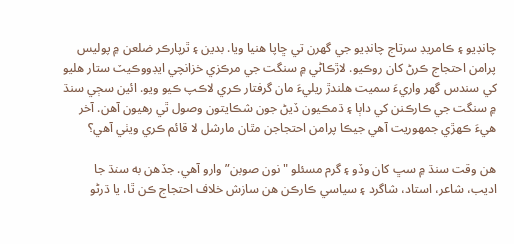چانڊيو ۽ ڪامريڊ سرتاج چانڊيو جي گھرن تي ڇاپا هنيا ويا. بدين ۽ ٿرپارڪر ضلعن ۾ پوليس پرامن احتجاج ڪرڻ کان روڪيو. لاڙڪاڻي ۾ سنگت جي مرڪزي خزانچي ايڊووڪيٽ ستار هليو کي سندس گهر واريءَ سميت هلندڙ ريليءَ مان گرفتار ڪري لاڪپ ڪيو ويو. ائين سڄي سنڌ ۾ سنگت جي ڪارڪنن کي داٻا ۽ ڌمڪيون ڏيڻ جون شڪايتون وصول ٿي رهيون آهن. آخر هيءَ ڪهڙي جمهوريت آهي جيڪا پرامن احتجاجن مٿان مارشل لا قائم ڪري ويٺي آهي؟

هن وقت سنڌ ۾ سڀ کان وڏو ۽ گرم مسئلو "نون صوبن” وارو آهي. جڏهن به سنڌ جا اديب، شاعر، استاد، شاگرد ۽ سياسي ڪارڪن هن سازش خلاف احتجاج ڪن ٿا، يا ڌرڻو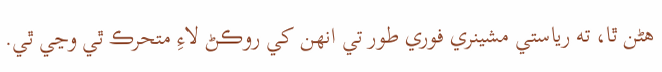هڻن ٿا، ته رياستي مشينري فوري طور تي انهن کي روڪڻ لاءِ متحرڪ ٿي وڃي ٿي.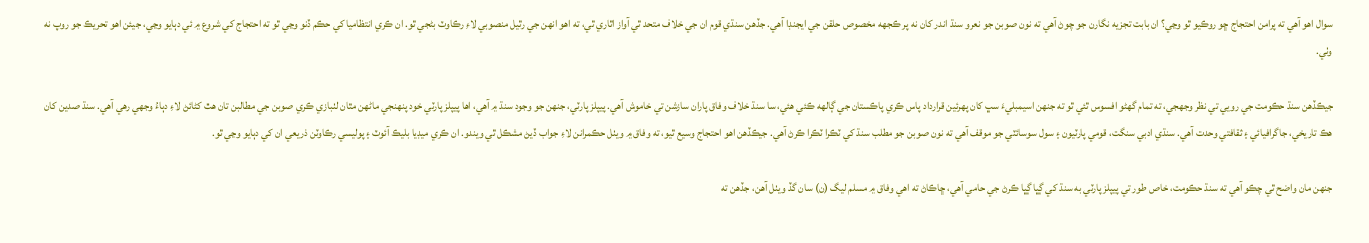سوال اهو آهي ته پرامن احتجاج ڇو روڪيو ٿو وڃي؟ ان بابت تجزيه نگارن جو چوڻ آهي ته نون صوبن جو نعرو سنڌ اندر کان نه پر ڪجهه مخصوص حلقن جي ايجنڊا آهي. جڏهن سنڌي قوم ان جي خلاف متحد ٿي آواز اٿاري ٿي، ته اهو انهن جي رٿيل منصوبي لاءِ رڪاوٽ بڻجي ٿو. ان ڪري انتظاميا کي حڪم ڏنو وڃي ٿو ته احتجاج کي شروع ۾ ئي دٻايو وڃي، جيئن اهو تحريڪ جو روپ نه وٺي.

جيڪڏهن سنڌ حڪومت جي رويي تي نظر وجهجي، ته تمام گهڻو افسوس ٿئي ٿو ته جنهن اسيمبليءَ سڀ کان پهرئين قرارداد پاس ڪري پاڪستان جي ڳالهه ڪئي هئي، سا سنڌ خلاف وفاق پاران سازشن تي خاموش آهي. پيپلز پارٽي، جنهن جو وجود سنڌ ۾ آهي، اها پيپلز پارٽي خود پنهنجي ماڻهن مٿان لٺبازي ڪري صوبن جي مطالبن تان هٿ کڻائڻ لاءِ دٻاءُ وجهي رهي آهي. سنڌ صدين کان هڪ تاريخي، جاگرافيائي ۽ ثقافتي وحدت آهي. سنڌي ادبي سنگت، قومي پارٽيون ۽ سول سوسائٽي جو موقف آهي ته نون صوبن جو مطلب سنڌ کي ٽڪرا ٽڪرا ڪرڻ آهي. جيڪڏهن اهو احتجاج وسيع ٿيو، ته وفاق ۾ ويٺل حڪمرانن لاءِ جواب ڏيڻ مشڪل ٿي ويندو. ان ڪري ميڊيا بليڪ آئوٽ ۽ پوليسي رڪاوٽن ذريعي ان کي دٻايو وڃي ٿو.

جنهن مان واضح ٿي چڪو آهي ته سنڌ حڪومت، خاص طور تي پيپلز پارٽي به سنڌ کي ڳڀا ڳڀا ڪرڻ جي حامي آهي، ڇاڪاڻ ته اهي وفاق ۾ مسلم ليگ (ن) سان گڏ ويٺل آهن، جڏهن ته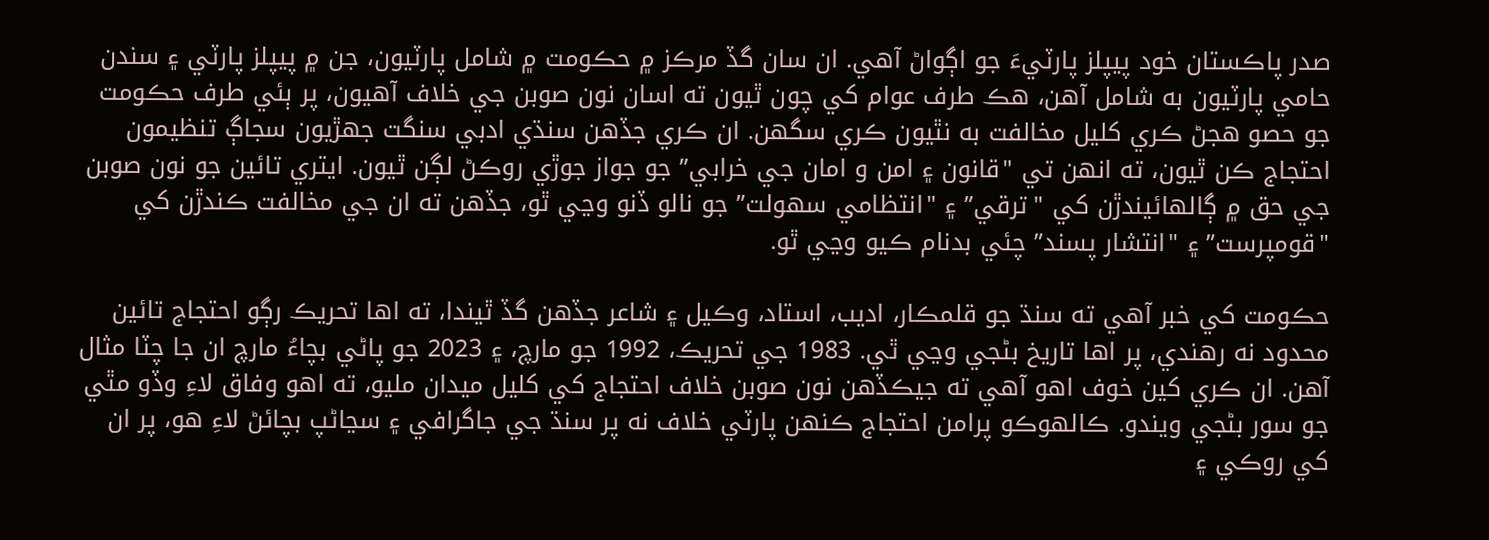صدر پاڪستان خود پيپلز پارٽيءَ جو اڳواڻ آهي. ان سان گڏ مرڪز ۾ حڪومت ۾ شامل پارٽيون، جن ۾ پيپلز پارٽي ۽ سندن حامي پارٽيون به شامل آهن، هڪ طرف عوام کي چون ٿيون ته اسان نون صوبن جي خلاف آهيون، پر ٻئي طرف حڪومت جو حصو هجڻ ڪري کليل مخالفت به نٿيون ڪري سگهن. ان ڪري جڏهن سنڌي ادبي سنگت جهڙيون سجاڳ تنظيمون احتجاج ڪن ٿيون، ته انهن تي "قانون ۽ امن و امان جي خرابي” جو جواز جوڙي روڪڻ لڳن ٿيون. ايتري تائين جو نون صوبن جي حق ۾ ڳالهائيندڙن کي "ترقي” ۽ "انتظامي سهولت” جو نالو ڏنو وڃي ٿو، جڏهن ته ان جي مخالفت ڪندڙن کي "قومپرست” ۽ "انتشار پسند” چئي بدنام ڪيو وڃي ٿو.

حڪومت کي خبر آهي ته سنڌ جو قلمڪار، اديب، استاد، وڪيل ۽ شاعر جڏهن گڏ ٿيندا، ته اها تحريڪ رڳو احتجاج تائين محدود نه رهندي، پر اها تاريخ بڻجي وڃي ٿي. 1983 جي تحريڪ، 1992 جو مارچ، ۽ 2023 جو پاڻي بچاءُ مارچ ان جا چٽا مثال آهن. ان ڪري کين خوف اهو آهي ته جيڪڏهن نون صوبن خلاف احتجاج کي کليل ميدان مليو، ته اهو وفاق لاءِ وڏو مٿي جو سور بڻجي ويندو. ڪالهوڪو پرامن احتجاج ڪنهن پارٽي خلاف نه پر سنڌ جي جاگرافي ۽ سڃاڻپ بچائڻ لاءِ هو، پر ان کي روڪي ۽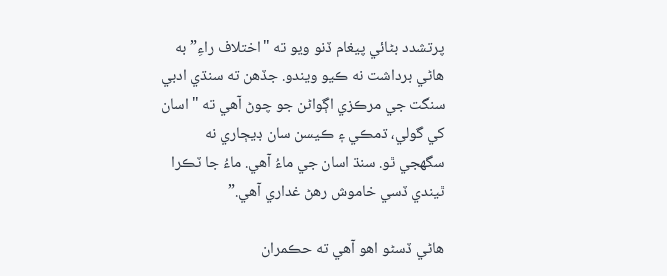پرتشدد بڻائي پيغام ڏنو ويو ته "اختلاف راءِ” به هاڻي برداشت نه ڪيو ويندو. جڏهن ته سنڌي ادبي سنگت جي مرڪزي اڳواڻن جو چوڻ آهي ته "اسان کي گولي، ڌمڪي ۽ ڪيسن سان ڊيڄاري نه سگهجي ٿو. سنڌ اسان جي ماءُ آهي. ماءُ جا ٽڪرا ٿيندي ڏسي خاموش رهڻ غداري آهي.”

هاڻي ڏسڻو اهو آهي ته حڪمران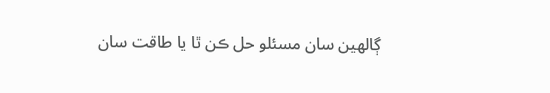ڳالهين سان مسئلو حل ڪن ٿا يا طاقت سان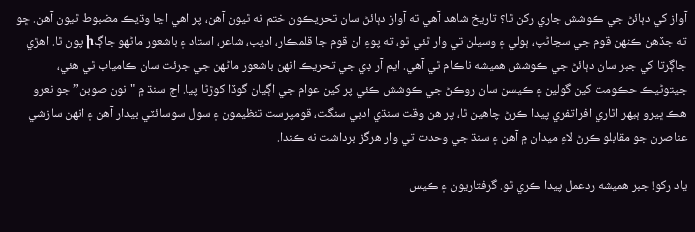آواز کي دٻائڻ جي ڪوشش جاري رکن ٿا؟ تاريخ شاهد آهي ته آواز دٻائڻ سان تحريڪون ختم نه ٿيون آهن، پر اهي اڃا وڌيڪ مضبوط ٿيون آهن. ڇو ته جڏهن ڪنهن قوم جي سڃاڻپ، ٻولي ۽ وسيلن تي وار ٿئي ٿو، ته پوءِ ان قوم جا قلمڪار، اديب، شاعر، استاد ۽ باشعور ماڻهو جاڳի پون ٿا. اهڙي جاڳرتا کي جبر سان دٻائڻ جي ڪوشش هميشه ناڪام ٿي آهي. ايم آر ڊي جي تحريڪ انهن باشعور ماڻهن جي جرئت سان ڪامياب ٿي هئي، جيتوڻيڪ حڪومت کين گولين ۽ ڪيسن سان روڪڻ جي ڪوشش ڪئي پر کين عوام جي اڳيان گوڏا کوڙڻا پيا. اڄ سنڌ ۾ "نون صوبن” جو نعرو هڪ ڀيرو ٻيهر اٿاري افراتفري پيدا ڪرڻ چاهين ٿا، پر هن وقت سنڌي ادبي سنگت، قومپرست تنظيمون ۽ سول سوسائٽي بيدار آهن ۽ انهن سازشي عناصرن جو مقابلو ڪرڻ لاءِ ميدان ۾ آهن ۽ سنڌ جي وحدت تي وار هرگز برداشت نه ڪندا.

ياد رکو! جبر هميشه ردعمل پيدا ڪري ٿو. گرفتاريون ۽ ڪيس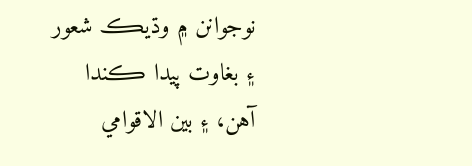نوجوانن ۾ وڌيڪ شعور ۽ بغاوت پيدا ڪندا آهن، ۽ بين الاقوامي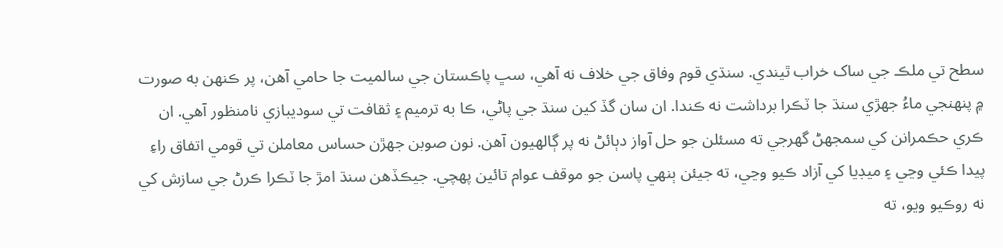سطح تي ملڪ جي ساک خراب ٿيندي. سنڌي قوم وفاق جي خلاف نه آهي، سڀ پاڪستان جي سالميت جا حامي آهن، پر ڪنهن به صورت ۾ پنهنجي ماءُ جهڙي سنڌ جا ٽڪرا برداشت نه ڪندا. ان سان گڏ کين سنڌ جي پاڻي، ڪا به ترميم ۽ ثقافت تي سوديبازي نامنظور آهي. ان ڪري حڪمرانن کي سمجهڻ گهرجي ته مسئلن جو حل آواز دٻائڻ نه پر ڳالهيون آهن. نون صوبن جهڙن حساس معاملن تي قومي اتفاق راءِ پيدا ڪئي وڃي ۽ ميڊيا کي آزاد ڪيو وڃي، ته جيئن ٻنهي پاسن جو موقف عوام تائين پهچي. جيڪڏهن سنڌ امڙ جا ٽڪرا ڪرڻ جي سازش کي نه روڪيو ويو، ته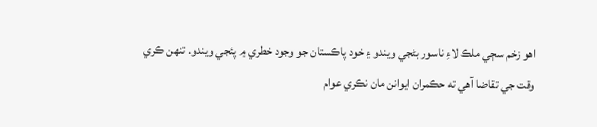اهو زخم سڄي ملڪ لاءِ ناسور بڻجي ويندو ۽ خود پاڪستان جو وجود خطري ۾ پئجي ويندو. تنهن ڪري وقت جي تقاضا آهي ته حڪمران ايوانن مان نڪري عوام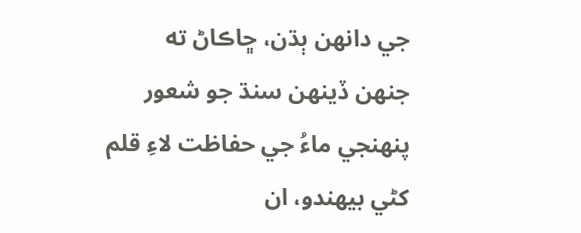جي دانهن ٻڌن، ڇاڪاڻ ته جنهن ڏينهن سنڌ جو شعور پنهنجي ماءُ جي حفاظت لاءِ قلم کڻي بيهندو، ان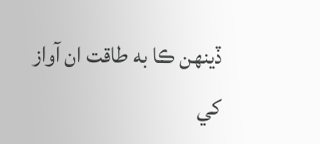ڏينهن ڪا به طاقت ان آواز کي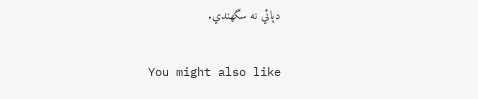دٻائي نه سگهندي.

You might also like